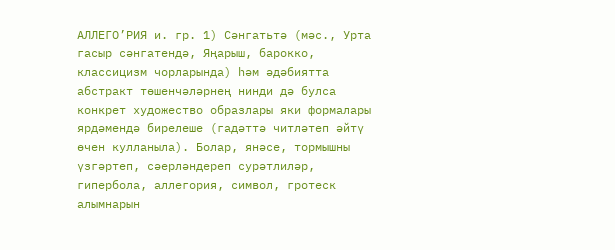АЛЛЕГО’РИЯ и. гр. 1) Сәнгатьтә (мәс., Урта гасыр сәнгатендә, Яңарыш, барокко, классицизм чорларында) һәм әдәбиятта абстракт төшенчәләрнең нинди дә булса конкрет художество образлары яки формалары ярдәмендә бирелеше (гадәттә читләтеп әйтү өчен кулланыла). Болар, янәсе, тормышны үзгәртеп, сәерләндереп сурәтлиләр, гипербола, аллегория, символ, гротеск алымнарын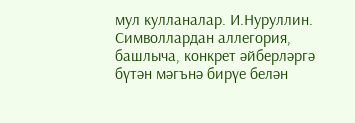мул кулланалар. И.Нуруллин. Символлардан аллегория, башлыча, конкрет әйберләргә бүтән мәгънә бирүе белән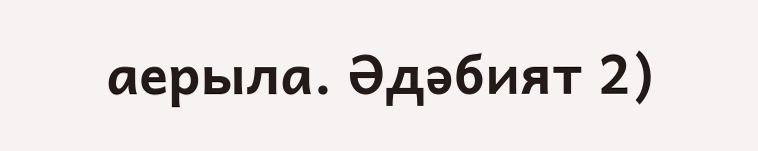аерыла. Әдәбият 2)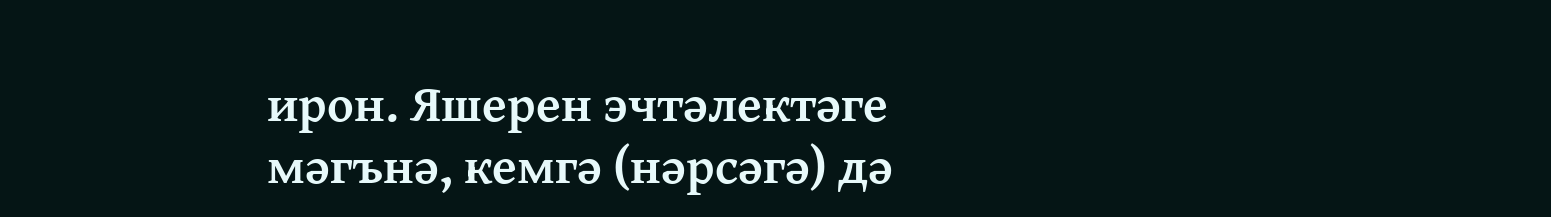ирон. Яшерен эчтәлектәге мәгънә, кемгә (нәрсәгә) дә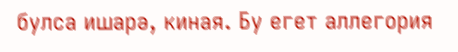булса ишарә, киная. Бу егет аллегория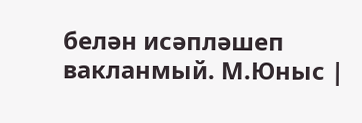белән исәпләшеп вакланмый. М.Юныс |